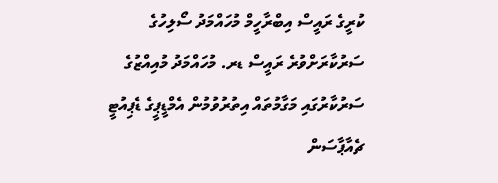ކުރީގެ ރައީސް އިބްރާހީމް މުހައްމަދު ސޯލިހުގެ ސަރުކާރަށްވުރެ ރައީސް ޑރ. މުހައްމަދު މުއިއްޒުގެ ސަރުކާރުގައި މަގާމުތައް އިތުރުވުމުން އެމްޑީޕީގެ ޑެޕިއުޓީ ޗެއާޕާސަން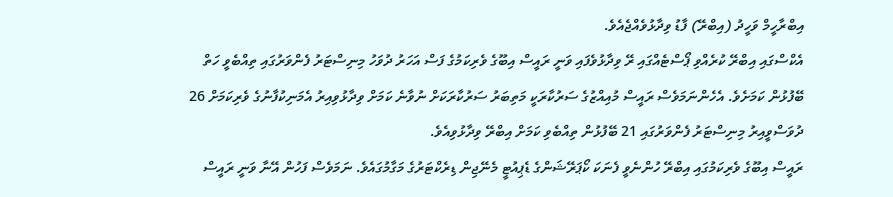އިބްރާހީމް ވަހީދު (އިބްރޭ) ފާޑު ވިދާޅުވެއްޖެއެވެ.
އެކްސްގައި އިބްރޭ ކުރެއްވި ޕޯސްޓެއްގައި ރޭ ވިދާޅުވެފައި ވަނީ ރައީސް އިބޫގެ ވެރިކަމުގެ ފަސް އަހަރު ދުވަހު މިނިސްޓަރު ފެންވަރުގައި ތިއްބެވީ ހަތް ބޭފުޅުން ކަމަށެވެ. އެހެންނަމަވެސް ރައީސް މުއިއްޒުގެ ސަރުކާރަކީ މަތިބަރު ސަރުކާރަކަށް ނުވާނެ ކަމަށް ވިދާޅުވިއިރު އެމަނިކުފާނުގެ ވެރިކަމަށް 26 ދުވަސްވީއިރު މިނިސްޓަރު ފެންވަރުގައި 21 ބޭފުޅުން ތިއްބެވި ކަމަށް އިބްރޭ ވިދާޅުވިއެވެ.
ރައީސް އިބޫގެ ވެރިކަމުގައި އިބްރޭ ހުންނެވީ ފެނަކަ ކޯޕަރޭޝަންގެ ޑެޕިއުޓީ މެނޭޖިން ޑިރެކްޓަރުގެ މަގާމުގައެވެ. ނަމަވެސް ފަހުން އޭނާ ވަނީ ރައީސް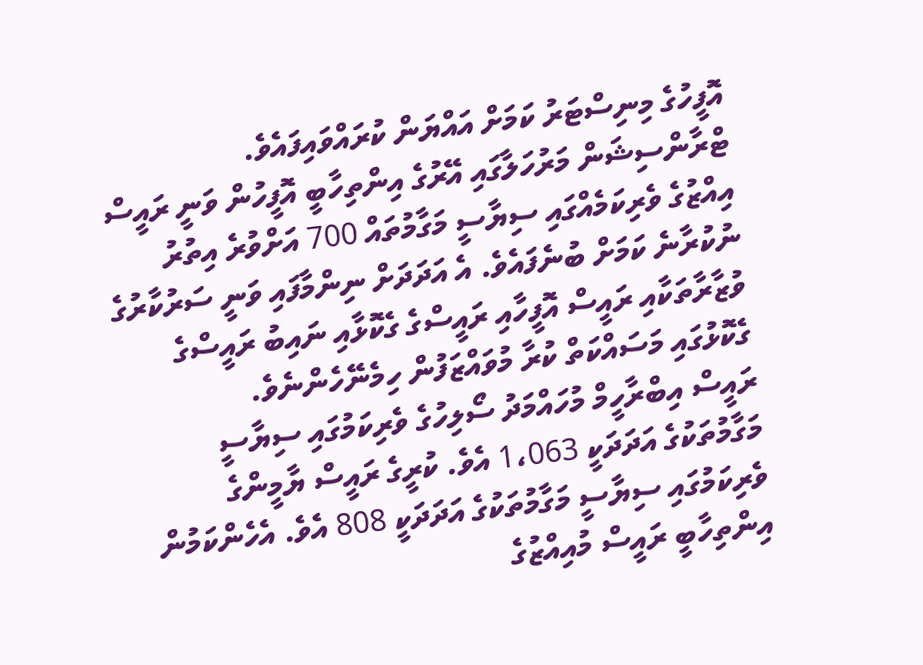އޮފީހުގެ މިނިސްޓަރު ކަމަށް އައްޔަން ކުރައްވައިފައެވެ.
ޓްރާންސިޝަން މަރުހަލާގައި އޭރުގެ އިންތިހާބީ އޮފީހުން ވަނީ ރައީސް އިއްޒުގެ ވެރިކަމެއްގައި ސިޔާސީ މަގާމުތައް 700 އަށްވުރެ އިތުރު ނުކުރާނެ ކަމަށް ބުނެފައެވެ. އެ އަދަދަށް ނިންމާފައި ވަނީ ސަރުކާރުގެ ވުޒާރާތަކާއި ރައީސް އޮފީހާއި ރައީސްގެ ގެކޮޅާއި ނައިބު ރައީސްގެ ގެކޮޅުގައި މަސައްކަތް ކުރާ މުވައްޒަފުން ހިމެނޭހެންނެވެ.
ރައީސް އިބްރާހީމް މުހައްމަދު ސޯލިހުގެ ވެރިކަމުގައި ސިޔާސީ މަގާމުތަކުގެ އަދަދަކީ 1،063 އެވެ. ކުރީގެ ރައީސް ޔާމީންގެ ވެރިކަމުގައި ސިޔާސީ މަގާމުތަކުގެ އަދަދަކީ 808 އެވެ. އެހެންކަމުން އިންތިހާބީ ރައީސް މުއިއްޒުގެ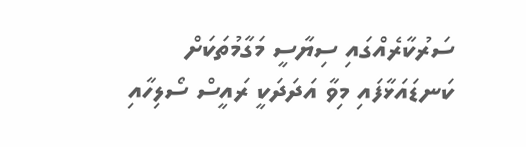ސަރުކާރެއްގައި ސިޔާސީ މަގާމުތަކަށް ކަނޑައަޅާފައި މިވާ އަދަދަކީ ރައީސް ސޯލިހާއި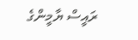ރައީސް ޔާމީންގެ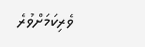ވެރިކަމަށްވުރެ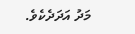މަދު އަދަދެކެވެ.